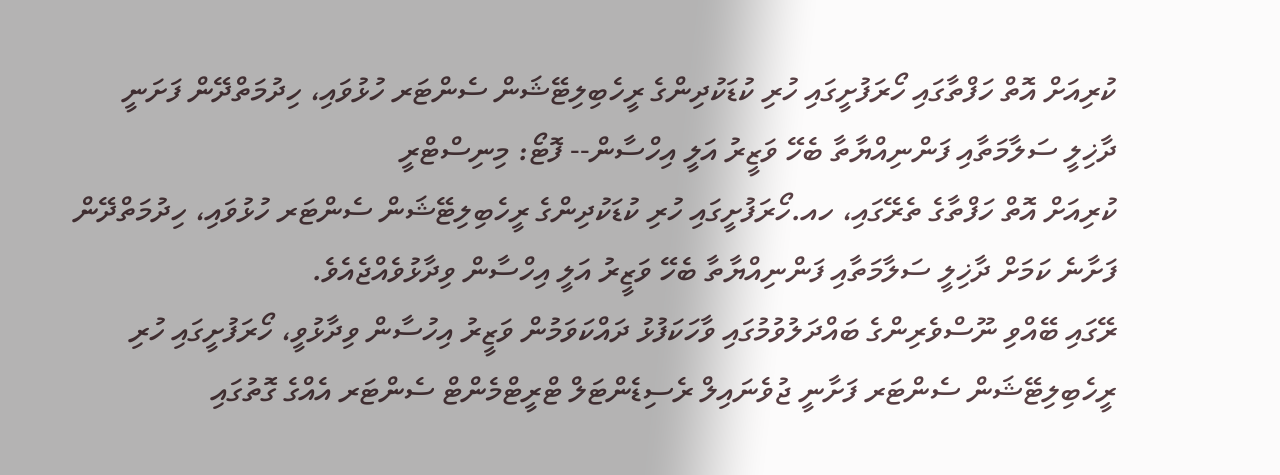ކުރިއަށް އޮތް ހަފްތާގައި ހޯރަފުށީގައި ހުރި ކުޑަކުދިންގެ ރީހެބިލިޓޭޝަން ސެންޓަރ ހުޅުވައި، ހިދުމަތްދޭން ފަށަނީ
ދާޚިލީ ސަލާމަތާއި ފަންނިއްޔާތާ ބެހޭ ވަޒީރު އަލީ އިހްސާން-- ފޮޓޯ: މިނިސްޓްރީ
ކުރިއަށް އޮތް ހަފްތާގެ ތެރޭގައި، ހއ.ހޯރަފުށީގައި ހުރި ކުޑަކުދިންގެ ރީހެބިލިޓޭޝަން ސެންޓަރ ހުޅުވައި، ހިދުމަތްދޭން ފަށާނެ ކަމަށް ދާޚިލީ ސަލާމަތާއި ފަންނިއްޔާތާ ބެހޭ ވަޒީރު އަލީ އިހްސާން ވިދާޅުވެއްޖެއެވެ.
ރޭގައި ބޭއްވި ނޫސްވެރިންގެ ބައްދަލުވުމުގައި ވާހަކަފުޅު ދައްކަވަމުން ވަޒީރު އިހުސާން ވިދާޅުވީ، ހޯރަފުށީގައި ހުރި  ރީހެބިލިޓޭޝަން ސެންޓަރ ފަށާނީ ޖުވެނައިލް ރެސިޑެންޓަލް ޓްރީޓްމެންޓް ސެންޓަރ އެއްގެ ގޮތުގައި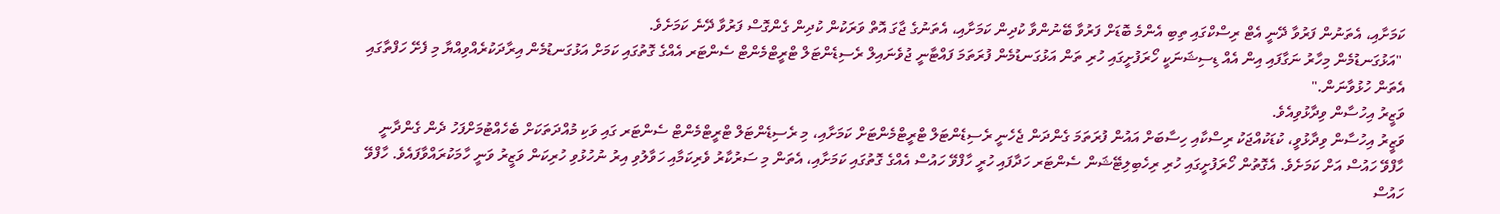ކަމަށާއި، އެތަނުން ފަރުވާ ދޭނީ އެޓް ރިސްކްގައި ތިބި އެންމެ ބޮޑަށް ފަރުވާ ބޭނުންވާ ކުދިން ކަމަށާއި، އެތަނުގެ ޖާގަ އޮތް ވަރަކުން ކުދިން ގެންގޮސް ފަރުވާ ދޭނެ ކަމަށެވެ.
 "އަޅުގަނޑުމެން މިހާރު ނަގާފައި އިން އެއް ޑިސިޝަނަކީ ހޯރަފުށީގައި ހުރި ތަން އަޅުގަނޑުމެން ފުރަތަމަ ފައްޓާނީ ޖުވެނައިލް ރެސިޑެންޓަލް ޓްރީޓްމެންޓް ސެންޓަރ އެއްގެ ގޮތުގައި ކަމަށް އަޅުގަނޑުމެން އިރާދަކުރެއްވިއްޔާ މި ފެށޭ ހަފްތާގައި އެތަން ހުޅުވާނަން."
ވަޒީރު އިހުސާން ވިދާޅުވިއެވެ.
ވަޒީރު އިހުސާން ވިދާޅުވީ، ކުޑަކުއްޖަކު ރިސްކާއި ހިސާބަށް އައުން ފުރަތަމަ ގެންދަން ޖެހެނީ ރެސިޑެންޓަލް ޓްރީޓްމެންޓަށް ކަމަށާއި، މި ރެސިޑެންޓަލް ޓްރީޓްމެންޓް ސެންޓަރ ގައި ވަކި މުއްދަތަކަށް ބެހެއްޓުމަށްފަހު ދެން ގެންދާނީ ހާފްވޭ ހައުސް އަށް ކަމަށެވެ. އެގޮތުން ހޯރަފުށީގައި ހުރި ރިހެބިލިޓޭޝަން ސެންޓަރ ހަދާފައި ހުރީ ހާފްވޭ ހައުސް އެއްގެ ގޮތުގައި ކަމަށާއި، އެތަން މި ސަރުކާރު ވެރިކަމާއި ހަވާލުވި އިރު ނުހުޅުވި ހުރިކަން ވަޒީރު ވަނީ ހާމަކުރައްވާފައެވެ. ހާފްވޭ ހައުސް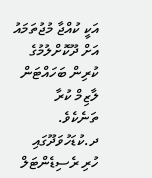އަކީ ކުއްޖާ މުޖުތަމައު އަށް ދޫކޮށްލުމުގެ ކުރިން ބަހައްޓަން ލާޒިމް ކުރާ ތަނެކެވެ.
ދ.ކުޑަހުވަދޫގައި ހުރި ރެސިޑެންޓަލް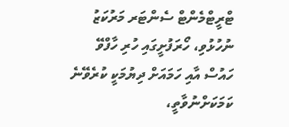ޓްރީޓްމެންޓް ސެންޓަރ މަރުކަޒު ނުހުޅުވި، ހޯރަފުށީގައި ހުރި ހާފްވޭ ހައުސް އާއި ހަމައަށް ދިޔުމަކީ ކުރެވޭނެ ކަމަކަށްނުވާތީ،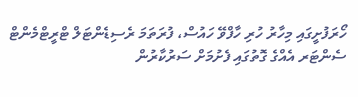ހޯރަފުށީގައި މިހާރު ހުރި ހާފްވޭ ހައުސް، ފުރަތަމަ ރެސިޑެންޓަލް ޓްރީޓްމެންޓް ސެންޓަރ އެއްގެ ގޮތުގައި ފެށުމަށް ސަރުކާރުން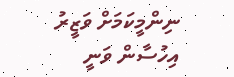ނިންމީކަމަށް ވަޒީރު އިހުސާން ވަނީ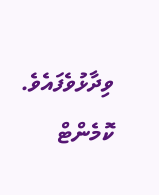ވިދާޅުވެފައެވެ.
ކޮމެންޓް